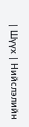| Шүүх | Нийслэлийн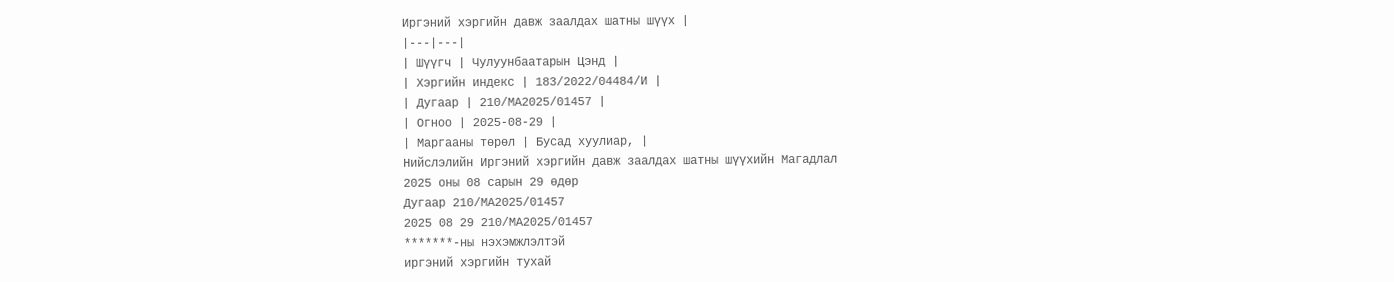Иргэний хэргийн давж заалдах шатны шүүх |
|---|---|
| Шүүгч | Чулуунбаатарын Цэнд |
| Хэргийн индекс | 183/2022/04484/И |
| Дугаар | 210/МА2025/01457 |
| Огноо | 2025-08-29 |
| Маргааны төрөл | Бусад хуулиар, |
Нийслэлийн Иргэний хэргийн давж заалдах шатны шүүхийн Магадлал
2025 оны 08 сарын 29 өдөр
Дугаар 210/МА2025/01457
2025 08 29 210/МА2025/01457
*******-ны нэхэмжлэлтэй
иргэний хэргийн тухай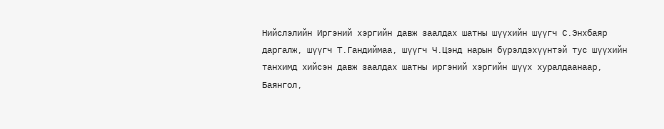Нийслэлийн Иргэний хэргийн давж заалдах шатны шүүхийн шүүгч С.Энхбаяр даргалж, шүүгч Т.Гандиймаа, шүүгч Ч.Цэнд нарын бүрэлдэхүүнтэй тус шүүхийн танхимд хийсэн давж заалдах шатны иргэний хэргийн шүүх хуралдаанаар,
Баянгол,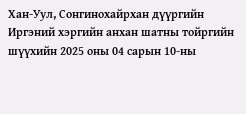Хан-Уул, Сонгинохайрхан дүүргийн Иргэний хэргийн анхан шатны тойргийн шүүхийн 2025 оны 04 сарын 10-ны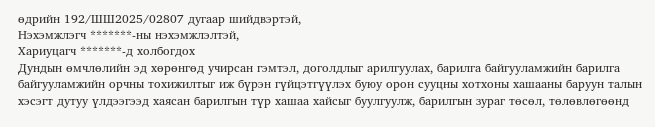өдрийн 192/ШШ2025/02807 дугаар шийдвэртэй,
Нэхэмжлэгч *******-ны нэхэмжлэлтэй,
Хариуцагч *******-д холбогдох
Дундын өмчлөлийн эд хөрөнгөд учирсан гэмтэл, доголдлыг арилгуулах, барилга байгууламжийн барилга байгууламжийн орчны тохижилтыг иж бүрэн гүйцэтгүүлэх буюу орон сууцны хотхоны хашааны баруун талын хэсэгт дутуу үлдээгээд хаясан барилгын түр хашаа хайсыг буулгуулж, барилгын зураг төсөл, төлөвлөгөөнд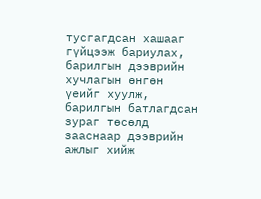тусгагдсан хашааг гүйцээж бариулах, барилгын дээврийн хучлагын өнгөн үеийг хуулж, барилгын батлагдсан зураг төсөлд зааснаар дээврийн ажлыг хийж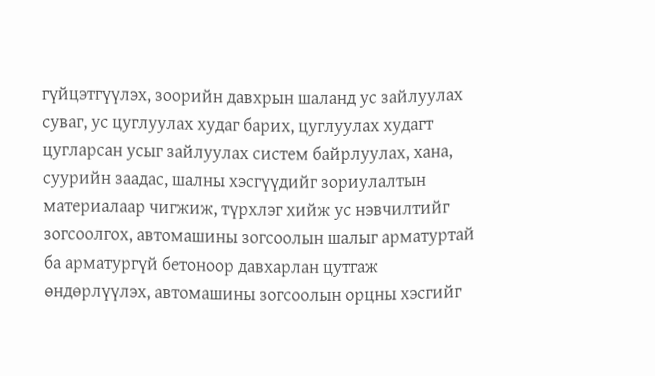гүйцэтгүүлэх, зоорийн давхрын шаланд ус зайлуулах суваг, ус цуглуулах худаг барих, цуглуулах худагт цугларсан усыг зайлуулах систем байрлуулах, хана, суурийн заадас, шалны хэсгүүдийг зориулалтын материалаар чигжиж, түрхлэг хийж ус нэвчилтийг зогсоолгох, автомашины зогсоолын шалыг арматуртай ба арматургүй бетоноор давхарлан цутгаж өндөрлүүлэх, автомашины зогсоолын орцны хэсгийг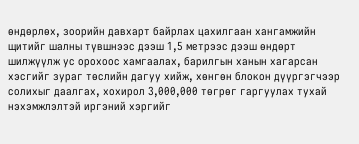өндөрлөх, зоорийн давхарт байрлах цахилгаан хангамжийн щитийг шалны түвшнээс дээш 1,5 метрээс дээш өндөрт шилжүүлж ус орохоос хамгаалах, барилгын ханын хагарсан хэсгийг зураг төслийн дагуу хийж, хөнгөн блокон дүүргэгчээр солихыг даалгах, хохирол 3,000,000 төгрөг гаргуулах тухай нэхэмжлэлтэй иргэний хэргийг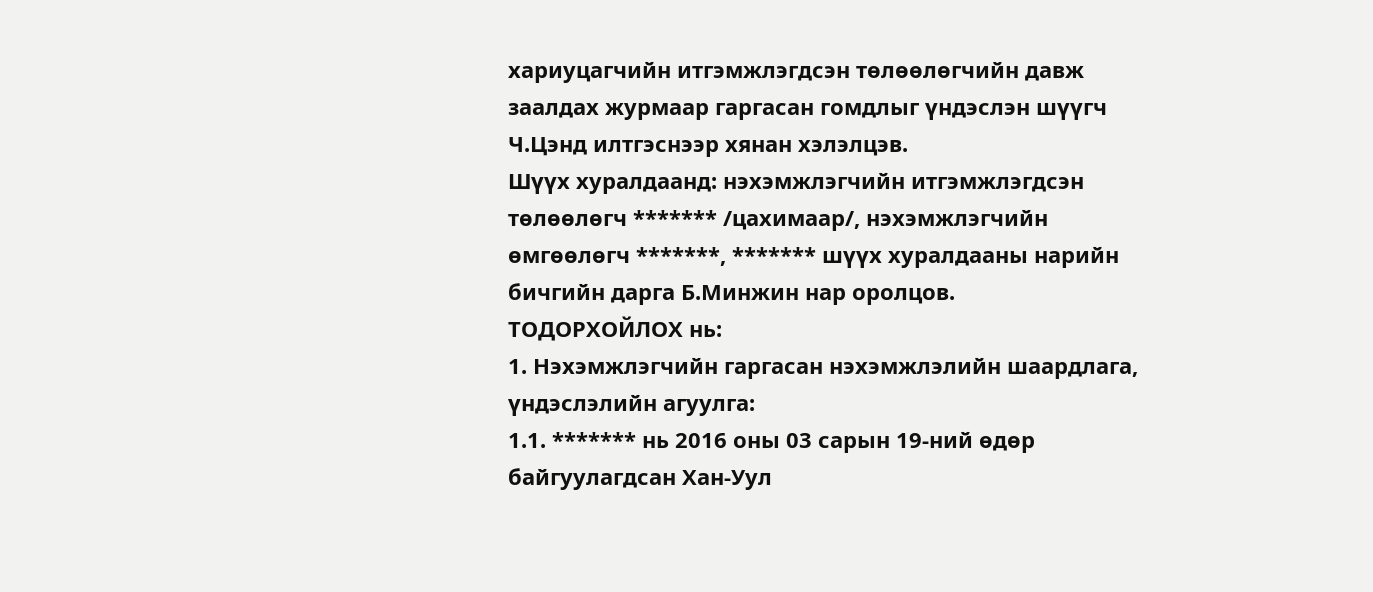хариуцагчийн итгэмжлэгдсэн төлөөлөгчийн давж заалдах журмаар гаргасан гомдлыг үндэслэн шүүгч Ч.Цэнд илтгэснээр хянан хэлэлцэв.
Шүүх хуралдаанд: нэхэмжлэгчийн итгэмжлэгдсэн төлөөлөгч ******* /цахимаар/, нэхэмжлэгчийн өмгөөлөгч *******, ******* шүүх хуралдааны нарийн бичгийн дарга Б.Минжин нар оролцов.
ТОДОРХОЙЛОХ нь:
1. Нэхэмжлэгчийн гаргасан нэхэмжлэлийн шаардлага, үндэслэлийн агуулга:
1.1. ******* нь 2016 оны 03 сарын 19-ний өдөр байгуулагдсан Хан-Уул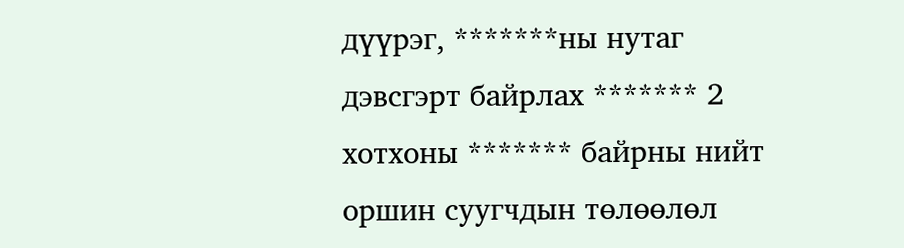дүүрэг, *******ны нутаг дэвсгэрт байрлах ******* 2 хотхоны ******* байрны нийт оршин суугчдын төлөөлөл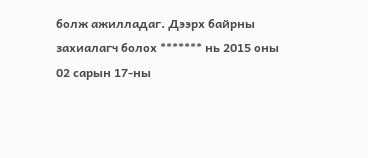болж ажилладаг. Дээрх байрны захиалагч болох ******* нь 2015 оны 02 сарын 17-ны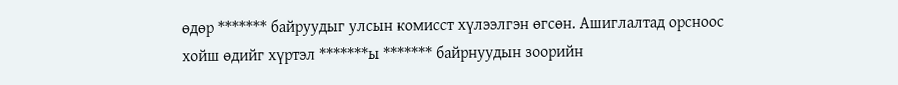өдөр ******* байруудыг улсын комисст хүлээлгэн өгсөн. Ашиглалтад орсноос хойш өдийг хүртэл *******ы ******* байрнуудын зоорийн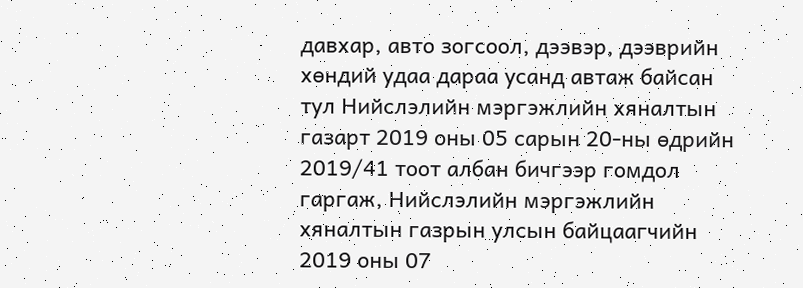давхар, авто зогсоол, дээвэр, дээврийн хөндий удаа дараа усанд автаж байсан тул Нийслэлийн мэргэжлийн хяналтын газарт 2019 оны 05 сарын 20-ны өдрийн 2019/41 тоот албан бичгээр гомдол гаргаж, Нийслэлийн мэргэжлийн хяналтын газрын улсын байцаагчийн 2019 оны 07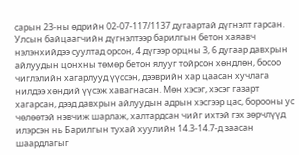сарын 23-ны өдрийн 02-07-117/1137 дугаартай дүгнэлт гарсан. Улсын байцаагчийн дүгнэлтээр барилгын бетон хаяавч нэлэнхийдээ суултад орсон, 4 дүгээр орцны 3, 6 дугаар давхрын айлуудын цонхны төмөр бетон ялууг тойрсон хөндлөн, босоо чиглэлийн хагарлууд үүссэн, дээврийн хар цаасан хучлага нилдээ хөндий үүсэж хавагнасан. Мөн хэсэг, хэсэг газарт хагарсан, дээд давхрын айлуудын адрын хэсгээр цас, борооны ус чөлөөтэй нэвчиж шарлаж, халтардсан чийг ихтэй гэх зөрчлүүд илэрсэн нь Барилгын тухай хуулийн 14.3-14.7-д заасан шаардлагыг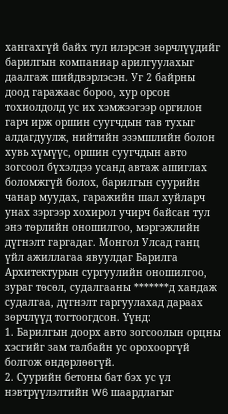хангахгүй байх тул илэрсэн зөрчлүүдийг барилгын компаниар арилгуулахыг даалгаж шийдвэрлэсэн. Уг 2 байрны доод гаражаас бороо, хур орсон тохиолдолд ус их хэмжээгээр оргилон гарч ирж оршин суугчдын тав тухыг алдагдуулж, нийтийн эзэмшлийн болон хувь хүмүүс, оршин суугчдын авто зогсоол бүхэлдээ усанд автаж ашиглах боломжгүй болох, барилгын суурийн чанар муудах, гаражийн шал хуйларч унах зэргээр хохирол учирч байсан тул энэ төрлийн оношилгоо, мэргэжлийн дүгнэлт гаргадаг. Монгол Улсад ганц үйл ажиллагаа явуулдаг Барилга Архитектурын сургуулийн оношилгоо, зураг төсөл, судалгааны *******д хандаж судалгаа, дүгнэлт гаргуулахад дараах зөрчлүүд тогтоогдсон. Үүнд:
1. Барилгын доорх авто зогсоолын орцны хэсгийг зам талбайн ус орохооргүй болгож өндөрлөөгүй.
2. Суурийн бетоны бат бэх ус үл нэвтрүүлэлтийн W6 шаардлагыг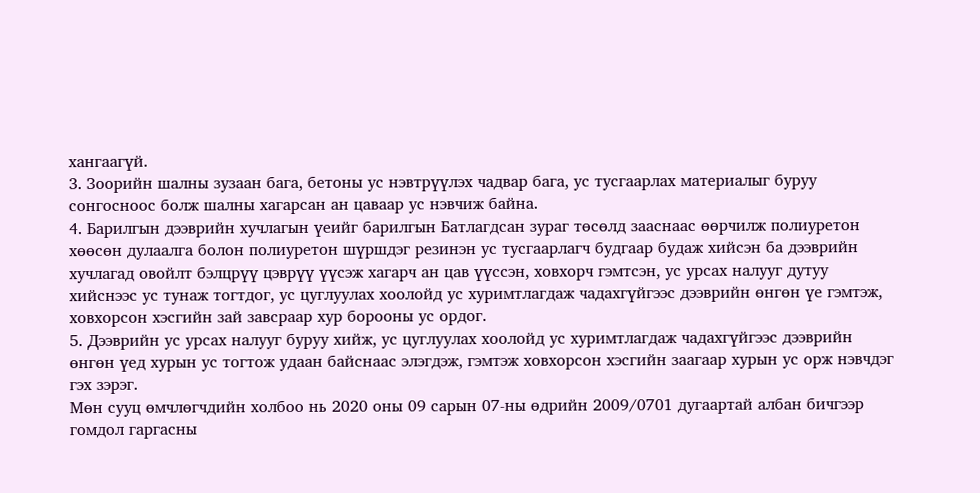хангаагүй.
3. Зоорийн шалны зузаан бага, бетоны ус нэвтрүүлэх чадвар бага, ус тусгаарлах материалыг буруу сонгосноос болж шалны хагарсан ан цаваар ус нэвчиж байна.
4. Барилгын дээврийн хучлагын үеийг барилгын Батлагдсан зураг төсөлд зааснаас өөрчилж полиуретон хөөсөн дулаалга болон полиуретон шүршдэг резинэн ус тусгаарлагч будгаар будаж хийсэн ба дээврийн хучлагад овойлт бэлцрүү цэврүү үүсэж хагарч ан цав үүссэн, ховхорч гэмтсэн, ус урсах налууг дутуу хийснээс ус тунаж тогтдог, ус цуглуулах хоолойд ус хуримтлагдаж чадахгүйгээс дээврийн өнгөн үе гэмтэж, ховхорсон хэсгийн зай завсраар хур борооны ус ордог.
5. Дээврийн ус урсах налууг буруу хийж, ус цуглуулах хоолойд ус хуримтлагдаж чадахгүйгээс дээврийн өнгөн үед хурын ус тогтож удаан байснаас элэгдэж, гэмтэж ховхорсон хэсгийн заагаар хурын ус орж нэвчдэг гэх зэрэг.
Мөн сууц өмчлөгчдийн холбоо нь 2020 оны 09 сарын 07-ны өдрийн 2009/0701 дугаартай албан бичгээр гомдол гаргасны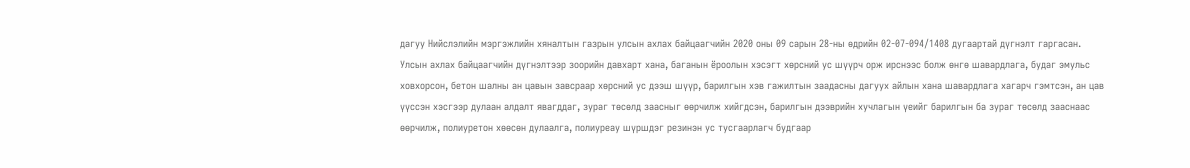дагуу Нийслэлийн мэргэжлийн хяналтын газрын улсын ахлах байцаагчийн 2020 оны 09 сарын 28-ны өдрийн 02-07-094/1408 дугаартай дүгнэлт гаргасан. Улсын ахлах байцаагчийн дүгнэлтээр зоорийн давхарт хана, баганын ёроолын хэсэгт хөрсний ус шүүрч орж ирснээс болж өнгө шавардлага, будаг эмульс ховхорсон, бетон шалны ан цавын завсраар хөрсний ус дээш шүүр, барилгын хэв гажилтын заадасны дагуух айлын хана шавардлага хагарч гэмтсэн, ан цав үүссэн хэсгээр дулаан алдалт явагддаг, зураг төсөлд заасныг өөрчилж хийгдсэн, барилгын дээврийн хучлагын үеийг барилгын ба зураг төсөлд зааснаас өөрчилж, полиуретон хөөсөн дулаалга, полиуреау шүршдэг резинэн ус тусгаарлагч будгаар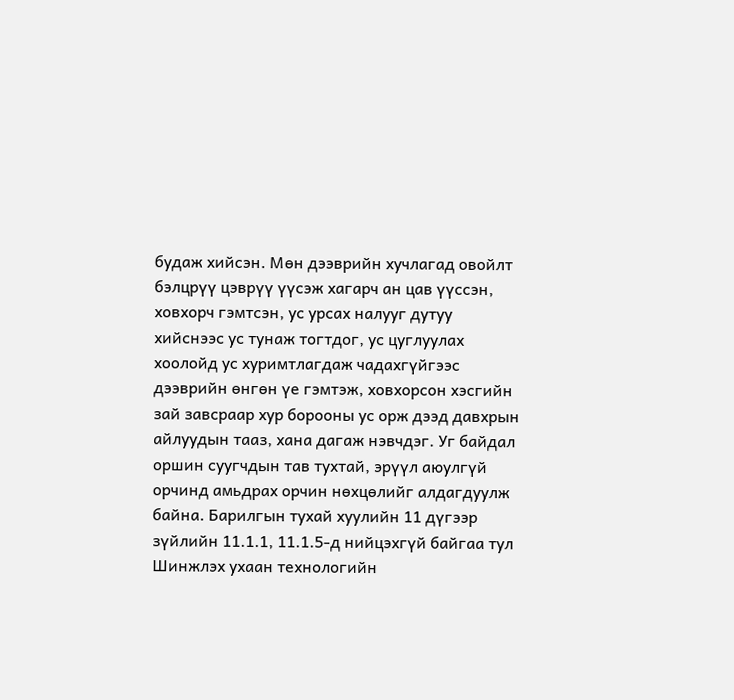будаж хийсэн. Мөн дээврийн хучлагад овойлт бэлцрүү цэврүү үүсэж хагарч ан цав үүссэн, ховхорч гэмтсэн, ус урсах налууг дутуу хийснээс ус тунаж тогтдог, ус цуглуулах хоолойд ус хуримтлагдаж чадахгүйгээс дээврийн өнгөн үе гэмтэж, ховхорсон хэсгийн зай завсраар хур борооны ус орж дээд давхрын айлуудын тааз, хана дагаж нэвчдэг. Уг байдал оршин суугчдын тав тухтай, эрүүл аюулгүй орчинд амьдрах орчин нөхцөлийг алдагдуулж байна. Барилгын тухай хуулийн 11 дүгээр зүйлийн 11.1.1, 11.1.5-д нийцэхгүй байгаа тул Шинжлэх ухаан технологийн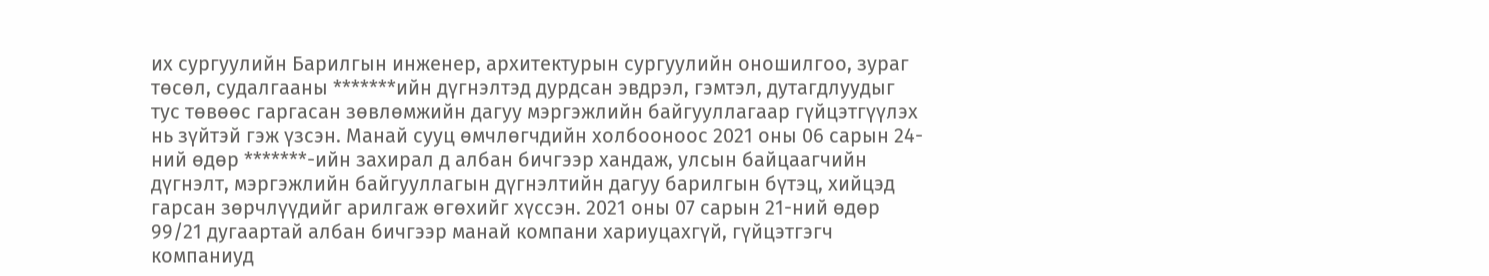их сургуулийн Барилгын инженер, архитектурын сургуулийн оношилгоо, зураг төсөл, судалгааны *******ийн дүгнэлтэд дурдсан эвдрэл, гэмтэл, дутагдлуудыг тус төвөөс гаргасан зөвлөмжийн дагуу мэргэжлийн байгууллагаар гүйцэтгүүлэх нь зүйтэй гэж үзсэн. Манай сууц өмчлөгчдийн холбооноос 2021 оны 06 сарын 24-ний өдөр *******-ийн захирал д албан бичгээр хандаж, улсын байцаагчийн дүгнэлт, мэргэжлийн байгууллагын дүгнэлтийн дагуу барилгын бүтэц, хийцэд гарсан зөрчлүүдийг арилгаж өгөхийг хүссэн. 2021 оны 07 сарын 21-ний өдөр 99/21 дугаартай албан бичгээр манай компани хариуцахгүй, гүйцэтгэгч компаниуд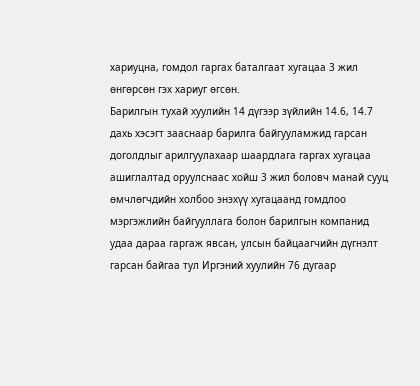хариуцна, гомдол гаргах баталгаат хугацаа 3 жил өнгөрсөн гэх хариуг өгсөн.
Барилгын тухай хуулийн 14 дүгээр зүйлийн 14.6, 14.7 дахь хэсэгт зааснаар барилга байгууламжид гарсан доголдлыг арилгуулахаар шаардлага гаргах хугацаа ашиглалтад оруулснаас хойш 3 жил боловч манай сууц өмчлөгчдийн холбоо энэхүү хугацаанд гомдлоо мэргэжлийн байгууллага болон барилгын компанид удаа дараа гаргаж явсан, улсын байцаагчийн дүгнэлт гарсан байгаа тул Иргэний хуулийн 76 дугаар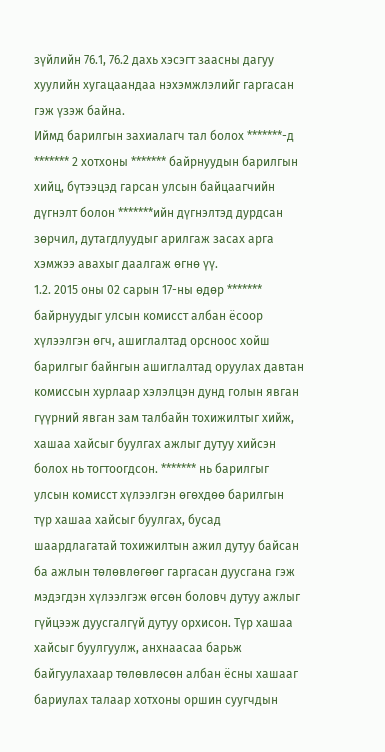зүйлийн 76.1, 76.2 дахь хэсэгт заасны дагуу хуулийн хугацаандаа нэхэмжлэлийг гаргасан гэж үзэж байна.
Иймд барилгын захиалагч тал болох *******-д ******* 2 хотхоны ******* байрнуудын барилгын хийц, бүтээцэд гарсан улсын байцаагчийн дүгнэлт болон *******ийн дүгнэлтэд дурдсан зөрчил, дутагдлуудыг арилгаж засах арга хэмжээ авахыг даалгаж өгнө үү.
1.2. 2015 оны 02 сарын 17-ны өдөр ******* байрнуудыг улсын комисст албан ёсоор хүлээлгэн өгч, ашиглалтад орсноос хойш барилгыг байнгын ашиглалтад оруулах давтан комиссын хурлаар хэлэлцэн дунд голын явган гүүрний явган зам талбайн тохижилтыг хийж, хашаа хайсыг буулгах ажлыг дутуу хийсэн болох нь тогтоогдсон. ******* нь барилгыг улсын комисст хүлээлгэн өгөхдөө барилгын түр хашаа хайсыг буулгах, бусад шаардлагатай тохижилтын ажил дутуу байсан ба ажлын төлөвлөгөөг гаргасан дуусгана гэж мэдэгдэн хүлээлгэж өгсөн боловч дутуу ажлыг гүйцээж дуусгалгүй дутуу орхисон. Түр хашаа хайсыг буулгуулж, анхнаасаа барьж байгуулахаар төлөвлөсөн албан ёсны хашааг бариулах талаар хотхоны оршин суугчдын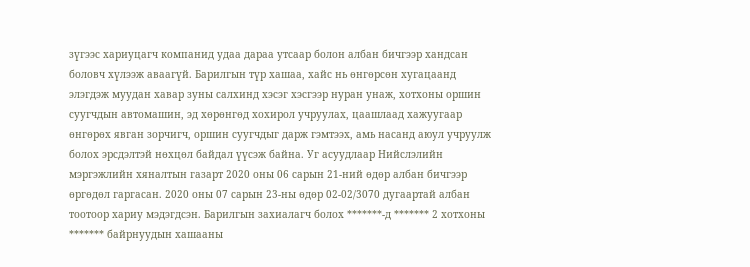зүгээс хариуцагч компанид удаа дараа утсаар болон албан бичгээр хандсан боловч хүлээж аваагүй. Барилгын түр хашаа, хайс нь өнгөрсөн хугацаанд элэгдэж муудан хавар зуны салхинд хэсэг хэсгээр нуран унаж, хотхоны оршин суугчдын автомашин, эд хөрөнгөд хохирол учруулах, цаашлаад хажуугаар өнгөрөх явган зорчигч, оршин суугчдыг дарж гэмтээх, амь насанд аюул учруулж болох эрсдэлтэй нөхцөл байдал үүсэж байна. Уг асуудлаар Нийслэлийн мэргэжлийн хяналтын газарт 2020 оны 06 сарын 21-ний өдөр албан бичгээр өргөдөл гаргасан. 2020 оны 07 сарын 23-ны өдөр 02-02/3070 дугаартай албан тоотоор хариу мэдэгдсэн. Барилгын захиалагч болох *******-д ******* 2 хотхоны ******* байрнуудын хашааны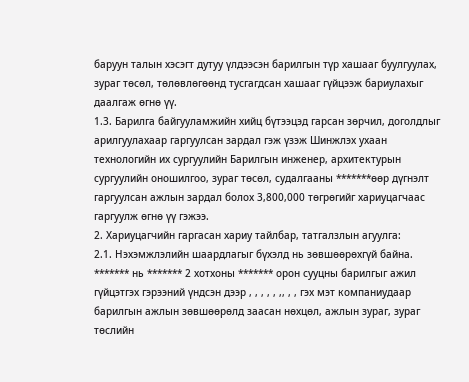баруун талын хэсэгт дутуу үлдээсэн барилгын түр хашааг буулгуулах, зураг төсөл, төлөвлөгөөнд тусгагдсан хашааг гүйцээж бариулахыг даалгаж өгнө үү.
1.3. Барилга байгууламжийн хийц бүтээцэд гарсан зөрчил, доголдлыг арилгуулахаар гаргуулсан зардал гэж үзэж Шинжлэх ухаан технологийн их сургуулийн Барилгын инженер, архитектурын сургуулийн оношилгоо, зураг төсөл, судалгааны *******өөр дүгнэлт гаргуулсан ажлын зардал болох 3,800,000 төгрөгийг хариуцагчаас гаргуулж өгнө үү гэжээ.
2. Хариуцагчийн гаргасан хариу тайлбар, татгалзлын агуулга:
2.1. Нэхэмжлэлийн шаардлагыг бүхэлд нь зөвшөөрөхгүй байна. ******* нь ******* 2 хотхоны ******* орон сууцны барилгыг ажил гүйцэтгэх гэрээний үндсэн дээр , , , , , ,, , , гэх мэт компаниудаар барилгын ажлын зөвшөөрөлд заасан нөхцөл, ажлын зураг, зураг төслийн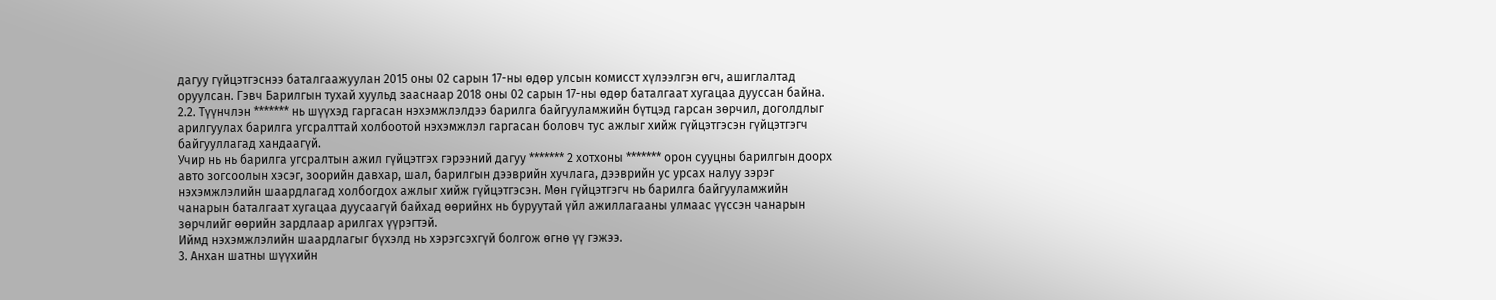дагуу гүйцэтгэснээ баталгаажуулан 2015 оны 02 сарын 17-ны өдөр улсын комисст хүлээлгэн өгч, ашиглалтад оруулсан. Гэвч Барилгын тухай хуульд зааснаар 2018 оны 02 сарын 17-ны өдөр баталгаат хугацаа дууссан байна.
2.2. Түүнчлэн ******* нь шүүхэд гаргасан нэхэмжлэлдээ барилга байгууламжийн бүтцэд гарсан зөрчил, доголдлыг арилгуулах барилга угсралттай холбоотой нэхэмжлэл гаргасан боловч тус ажлыг хийж гүйцэтгэсэн гүйцэтгэгч байгууллагад хандаагүй.
Учир нь нь барилга угсралтын ажил гүйцэтгэх гэрээний дагуу ******* 2 хотхоны ******* орон сууцны барилгын доорх авто зогсоолын хэсэг, зоорийн давхар, шал, барилгын дээврийн хучлага, дээврийн ус урсах налуу зэрэг нэхэмжлэлийн шаардлагад холбогдох ажлыг хийж гүйцэтгэсэн. Мөн гүйцэтгэгч нь барилга байгууламжийн чанарын баталгаат хугацаа дуусаагүй байхад өөрийнх нь буруутай үйл ажиллагааны улмаас үүссэн чанарын зөрчлийг өөрийн зардлаар арилгах үүрэгтэй.
Иймд нэхэмжлэлийн шаардлагыг бүхэлд нь хэрэгсэхгүй болгож өгнө үү гэжээ.
3. Анхан шатны шүүхийн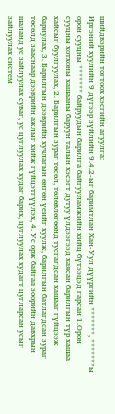шийдвэрийн тогтоох хэсгийн агуулга:
Иргэний хуулийн 9 дүгээр зүйлийн 9.4.2-ыг баримтлан Хан-Уул дүүргийн *******, *******ы орон сууцны ******* байруудын барилга байгууламжийн хийц бүтээцэд гарсан 1.Орон сууцны хотхоны хашааны баруун талын хэсэгт дутуу үлдээгээд хаясан барилгын түр хашаа хайсыг буулгуулах, 2. Барилгын зураг төсөл, төлөвлөгөөнд тусгагдсан хашааг гүйцээж бариулах, 3. Барилгын дээврийн хучлагын өнгөн үеийг хуулж, барилгын батлагдсан зураг төсөлд зааснаар дээврийн ажлыг хийж гүйцэтгүүлэх, 4. Ус орж байгаа зоорийн давхрын шаланд ус зайлуулах суваг, ус цуглуулах худаг барих, цуглуулах худагт цугларсан усыг зайлуулах систем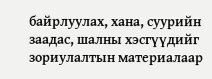байрлуулах, хана, суурийн заадас, шалны хэсгүүдийг зориулалтын материалаар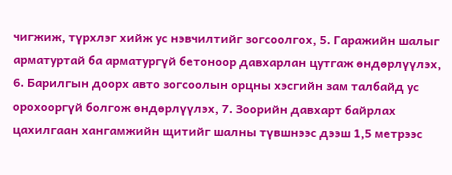чигжиж, түрхлэг хийж ус нэвчилтийг зогсоолгох, 5. Гаражийн шалыг арматуртай ба арматургүй бетоноор давхарлан цутгаж өндөрлүүлэх, 6. Барилгын доорх авто зогсоолын орцны хэсгийн зам талбайд ус орохооргүй болгож өндөрлүүлэх, 7. Зоорийн давхарт байрлах цахилгаан хангамжийн щитийг шалны түвшнээс дээш 1,5 метрээс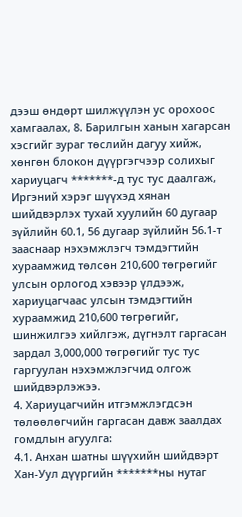дээш өндөрт шилжүүлэн ус орохоос хамгаалах, 8. Барилгын ханын хагарсан хэсгийг зураг төслийн дагуу хийж, хөнгөн блокон дүүргэгчээр солихыг хариуцагч *******-д тус тус даалгаж,
Иргэний хэрэг шүүхэд хянан шийдвэрлэх тухай хуулийн 60 дугаар зүйлийн 60.1, 56 дугаар зүйлийн 56.1-т зааснаар нэхэмжлэгч тэмдэгтийн хураамжид төлсөн 210,600 төгрөгийг улсын орлогод хэвээр үлдээж, хариуцагчаас улсын тэмдэгтийн хураамжид 210,600 төгрөгийг, шинжилгээ хийлгэж, дүгнэлт гаргасан зардал 3,000,000 төгрөгийг тус тус гаргуулан нэхэмжлэгчид олгож шийдвэрлэжээ.
4. Хариуцагчийн итгэмжлэгдсэн төлөөлөгчийн гаргасан давж заалдах гомдлын агуулга:
4.1. Анхан шатны шүүхийн шийдвэрт Хан-Уул дүүргийн *******ны нутаг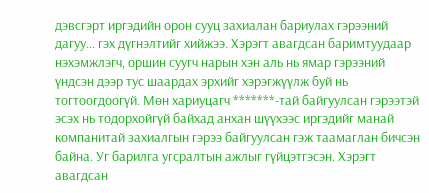дэвсгэрт иргэдийн орон сууц захиалан бариулах гэрээний дагуу... гэх дүгнэлтийг хийжээ. Хэрэгт авагдсан баримтуудаар нэхэмжлэгч, оршин суугч нарын хэн аль нь ямар гэрээний үндсэн дээр тус шаардах эрхийг хэрэгжүүлж буй нь тогтоогдоогүй. Мөн хариуцагч *******-тай байгуулсан гэрээтэй эсэх нь тодорхойгүй байхад анхан шүүхээс иргэдийг манай компанитай захиалгын гэрээ байгуулсан гэж таамаглан бичсэн байна. Уг барилга угсралтын ажлыг гүйцэтгэсэн. Хэрэгт авагдсан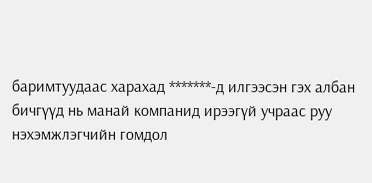баримтуудаас харахад *******-д илгээсэн гэх албан бичгүүд нь манай компанид ирээгүй учраас руу нэхэмжлэгчийн гомдол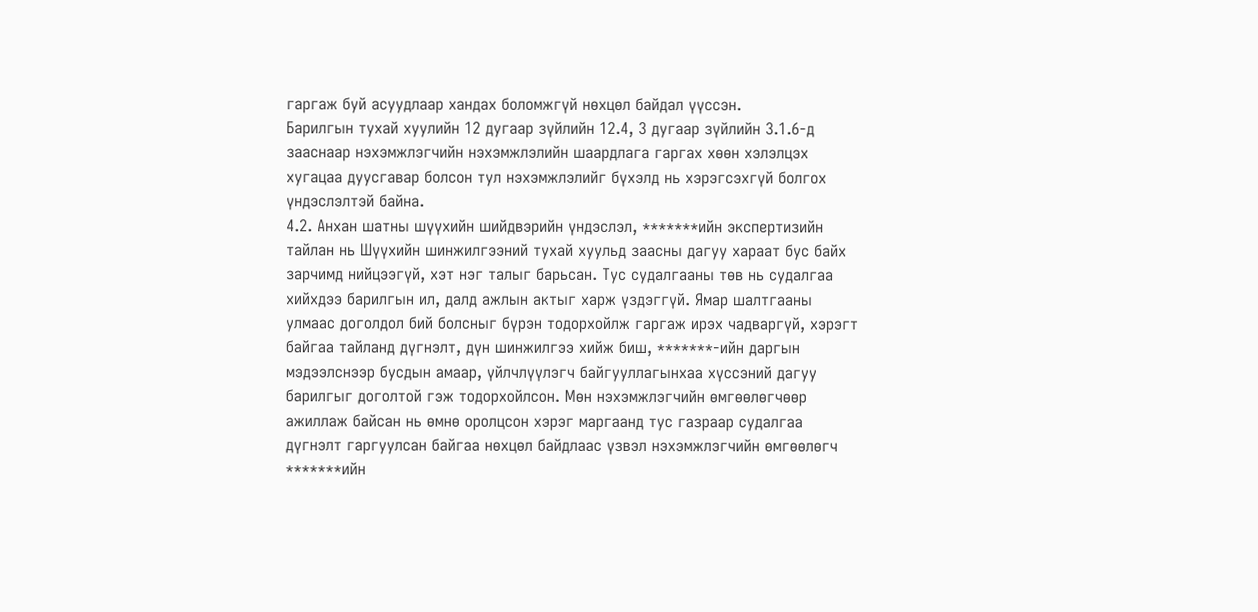гаргаж буй асуудлаар хандах боломжгүй нөхцөл байдал үүссэн.
Барилгын тухай хуулийн 12 дугаар зүйлийн 12.4, 3 дугаар зүйлийн 3.1.6-д зааснаар нэхэмжлэгчийн нэхэмжлэлийн шаардлага гаргах хөөн хэлэлцэх хугацаа дуусгавар болсон тул нэхэмжлэлийг бүхэлд нь хэрэгсэхгүй болгох үндэслэлтэй байна.
4.2. Анхан шатны шүүхийн шийдвэрийн үндэслэл, *******ийн экспертизийн тайлан нь Шүүхийн шинжилгээний тухай хуульд заасны дагуу хараат бус байх зарчимд нийцээгүй, хэт нэг талыг барьсан. Тус судалгааны төв нь судалгаа хийхдээ барилгын ил, далд ажлын актыг харж үздэггүй. Ямар шалтгааны улмаас доголдол бий болсныг бүрэн тодорхойлж гаргаж ирэх чадваргүй, хэрэгт байгаа тайланд дүгнэлт, дүн шинжилгээ хийж биш, *******-ийн даргын мэдээлснээр бусдын амаар, үйлчлүүлэгч байгууллагынхаа хүссэний дагуу барилгыг доголтой гэж тодорхойлсон. Мөн нэхэмжлэгчийн өмгөөлөгчөөр ажиллаж байсан нь өмнө оролцсон хэрэг маргаанд тус газраар судалгаа дүгнэлт гаргуулсан байгаа нөхцөл байдлаас үзвэл нэхэмжлэгчийн өмгөөлөгч *******ийн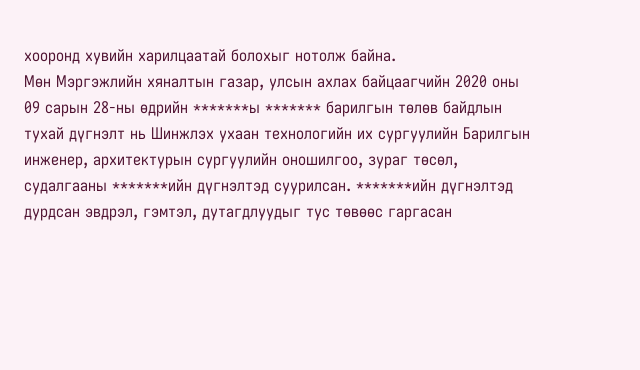хооронд хувийн харилцаатай болохыг нотолж байна.
Мөн Мэргэжлийн хяналтын газар, улсын ахлах байцаагчийн 2020 оны 09 сарын 28-ны өдрийн *******ы ******* барилгын төлөв байдлын тухай дүгнэлт нь Шинжлэх ухаан технологийн их сургуулийн Барилгын инженер, архитектурын сургуулийн оношилгоо, зураг төсөл, судалгааны *******ийн дүгнэлтэд суурилсан. *******ийн дүгнэлтэд дурдсан эвдрэл, гэмтэл, дутагдлуудыг тус төвөөс гаргасан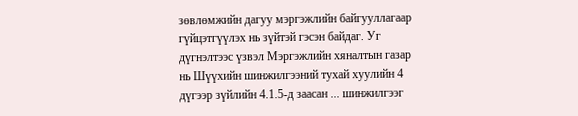зөвлөмжийн дагуу мэргэжлийн байгууллагаар гүйцэтгүүлэх нь зүйтэй гэсэн байдаг. Уг дүгнэлтээс үзвэл Мэргэжлийн хяналтын газар нь Шүүхийн шинжилгээний тухай хуулийн 4 дүгээр зүйлийн 4.1.5-д заасан ... шинжилгээг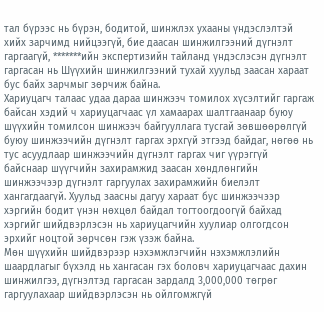тал бүрээс нь бүрэн, бодитой, шинжлэх ухааны үндэслэлтэй хийх зарчимд нийцээгүй, бие даасан шинжилгээний дүгнэлт гаргаагүй, *******ийн экспертизийн тайланд үндэслэсэн дүгнэлт гаргасан нь Шүүхийн шинжилгээний тухай хуульд заасан хараат бус байх зарчмыг зөрчиж байна.
Хариуцагч талаас удаа дараа шинжээч томилох хүсэлтийг гаргаж байсан хэдий ч хариуцагчаас үл хамаарах шалтгаанаар буюу шүүхийн томилсон шинжээч байгууллага тусгай зөвшөөрөлгүй буюу шинжээчийн дүгнэлт гаргах эрхгүй этгээд байдаг, нөгөө нь тус асуудлаар шинжээчийн дүгнэлт гаргах чиг үүрэггүй байснаар шүүгчийн захирамжид заасан хөндлөнгийн шинжээчээр дүгнэлт гаргуулах захирамжийн биелэлт хангагдаагүй. Хуульд заасны дагуу хараат бус шинжээчээр хэргийн бодит үнэн нөхцөл байдал тогтоогдоогүй байхад хэргийг шийдвэрлэсэн нь хариуцагчийн хуулиар олгогдсон эрхийг ноцтой зөрчсөн гэж үзэж байна.
Мөн шүүхийн шийдвэрээр нэхэмжлэгчийн нэхэмжлэлийн шаардлагыг бүхэлд нь хангасан гэх боловч хариуцагчаас дахин шинжилгээ, дүгнэлтэд гаргасан зардалд 3,000,000 төгрөг гаргуулахаар шийдвэрлэсэн нь ойлгомжгүй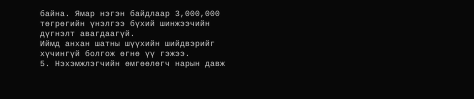байна. Ямар нэгэн байдлаар 3,000,000 төгрөгийн үнэлгээ бүхий шинжээчийн дүгнэлт авагдаагүй.
Иймд анхан шатны шүүхийн шийдвэрийг хүчингүй болгож өгнө үү гэжээ.
5. Нэхэмжлэгчийн өмгөөлөгч нарын давж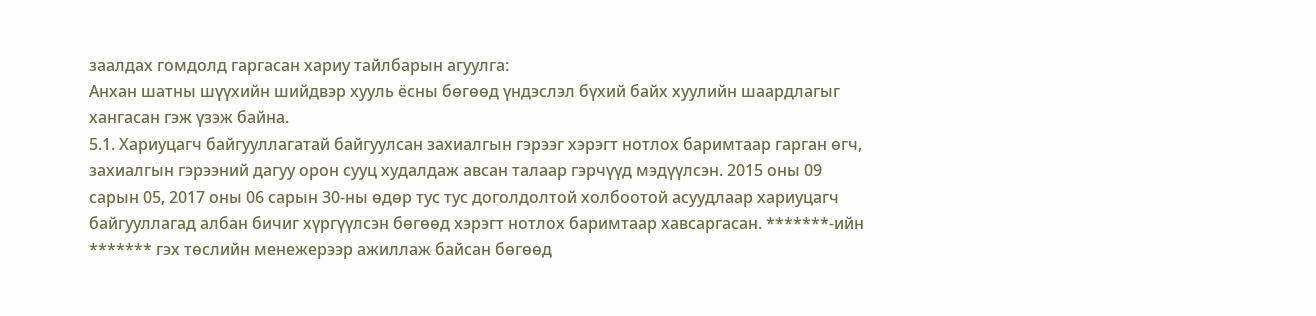заалдах гомдолд гаргасан хариу тайлбарын агуулга:
Анхан шатны шүүхийн шийдвэр хууль ёсны бөгөөд үндэслэл бүхий байх хуулийн шаардлагыг хангасан гэж үзэж байна.
5.1. Хариуцагч байгууллагатай байгуулсан захиалгын гэрээг хэрэгт нотлох баримтаар гарган өгч, захиалгын гэрээний дагуу орон сууц худалдаж авсан талаар гэрчүүд мэдүүлсэн. 2015 оны 09 сарын 05, 2017 оны 06 сарын 30-ны өдөр тус тус доголдолтой холбоотой асуудлаар хариуцагч байгууллагад албан бичиг хүргүүлсэн бөгөөд хэрэгт нотлох баримтаар хавсаргасан. *******-ийн ******* гэх төслийн менежерээр ажиллаж байсан бөгөөд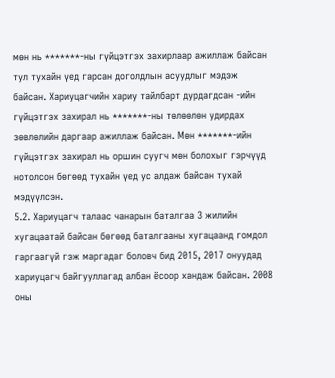мөн нь *******-ны гүйцэтгэх захирлаар ажиллаж байсан тул тухайн үед гарсан доголдлын асуудлыг мэдэж байсан. Хариуцагчийн хариу тайлбарт дурдагдсан -ийн гүйцэтгэх захирал нь *******-ны төлөөлөн удирдах зөвлөлийн даргаар ажиллаж байсан. Мөн *******-ийн гүйцэтгэх захирал нь оршин суугч мөн болохыг гэрчүүд нотолсон бөгөөд тухайн үед ус алдаж байсан тухай мэдүүлсэн.
5.2. Хариуцагч талаас чанарын баталгаа 3 жилийн хугацаатай байсан бөгөөд баталгааны хугацаанд гомдол гаргаагүй гэж маргадаг боловч бид 2015, 2017 онуудад хариуцагч байгууллагад албан ёсоор хандаж байсан. 2008 оны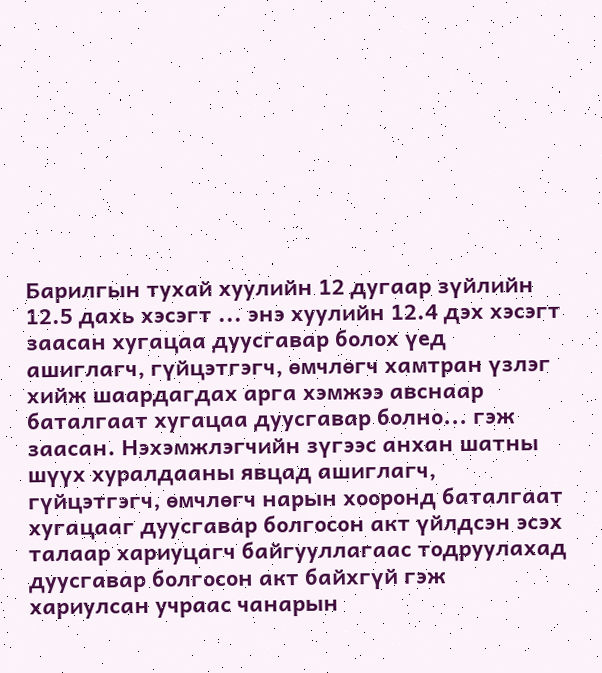Барилгын тухай хуулийн 12 дугаар зүйлийн 12.5 дахь хэсэгт ... энэ хуулийн 12.4 дэх хэсэгт заасан хугацаа дуусгавар болох үед ашиглагч, гүйцэтгэгч, өмчлөгч хамтран үзлэг хийж шаардагдах арга хэмжээ авснаар баталгаат хугацаа дуусгавар болно... гэж заасан. Нэхэмжлэгчийн зүгээс анхан шатны шүүх хуралдааны явцад ашиглагч, гүйцэтгэгч, өмчлөгч нарын хооронд баталгаат хугацааг дуусгавар болгосон акт үйлдсэн эсэх талаар хариуцагч байгууллагаас тодруулахад дуусгавар болгосон акт байхгүй гэж хариулсан учраас чанарын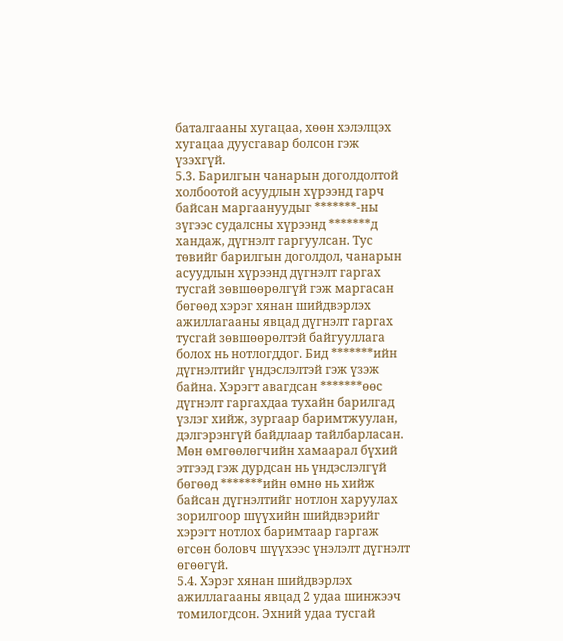баталгааны хугацаа, хөөн хэлэлцэх хугацаа дуусгавар болсон гэж үзэхгүй.
5.3. Барилгын чанарын доголдолтой холбоотой асуудлын хүрээнд гарч байсан маргаануудыг *******-ны зүгээс судалсны хүрээнд *******д хандаж, дүгнэлт гаргуулсан. Тус төвийг барилгын доголдол, чанарын асуудлын хүрээнд дүгнэлт гаргах тусгай зөвшөөрөлгүй гэж маргасан бөгөөд хэрэг хянан шийдвэрлэх ажиллагааны явцад дүгнэлт гаргах тусгай зөвшөөрөлтэй байгууллага болох нь нотлогддог. Бид *******ийн дүгнэлтийг үндэслэлтэй гэж үзэж байна. Хэрэгт авагдсан *******өөс дүгнэлт гаргахдаа тухайн барилгад үзлэг хийж, зургаар баримтжуулан, дэлгэрэнгүй байдлаар тайлбарласан. Мөн өмгөөлөгчийн хамаарал бүхий этгээд гэж дурдсан нь үндэслэлгүй бөгөөд *******ийн өмнө нь хийж байсан дүгнэлтийг нотлон харуулах зорилгоор шүүхийн шийдвэрийг хэрэгт нотлох баримтаар гаргаж өгсөн боловч шүүхээс үнэлэлт дүгнэлт өгөөгүй.
5.4. Хэрэг хянан шийдвэрлэх ажиллагааны явцад 2 удаа шинжээч томилогдсон. Эхний удаа тусгай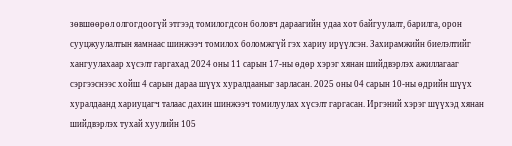зөвшөөрөл олгогдоогүй этгээд томилогдсон боловч дараагийн удаа хот байгуулалт, барилга, орон сууцжуулалтын яамнаас шинжээч томилох боломжгүй гэх хариу ирүүлсэн. Захирамжийн биелэлтийг хангуулахаар хүсэлт гаргахад 2024 оны 11 сарын 17-ны өдөр хэрэг хянан шийдвэрлэх ажиллагааг сэргээснээс хойш 4 сарын дараа шүүх хуралдааныг зарласан. 2025 оны 04 сарын 10-ны өдрийн шүүх хуралдаанд хариуцагч талаас дахин шинжээч томилуулах хүсэлт гаргасан. Иргэний хэрэг шүүхэд хянан шийдвэрлэх тухай хуулийн 105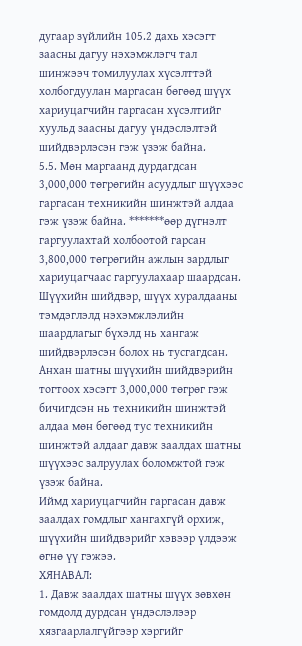дугаар зүйлийн 105.2 дахь хэсэгт заасны дагуу нэхэмжлэгч тал шинжээч томилуулах хүсэлттэй холбогдуулан маргасан бөгөөд шүүх хариуцагчийн гаргасан хүсэлтийг хуульд заасны дагуу үндэслэлтэй шийдвэрлэсэн гэж үзэж байна.
5.5. Мөн маргаанд дурдагдсан 3,000,000 төгрөгийн асуудлыг шүүхээс гаргасан техникийн шинжтэй алдаа гэж үзэж байна. *******өөр дүгнэлт гаргуулахтай холбоотой гарсан 3,800,000 төгрөгийн ажлын зардлыг хариуцагчаас гаргуулахаар шаардсан. Шүүхийн шийдвэр, шүүх хуралдааны тэмдэглэлд нэхэмжлэлийн шаардлагыг бүхэлд нь хангаж шийдвэрлэсэн болох нь тусгагдсан.
Анхан шатны шүүхийн шийдвэрийн тогтоох хэсэгт 3,000,000 төгрөг гэж бичигдсэн нь техникийн шинжтэй алдаа мөн бөгөөд тус техникийн шинжтэй алдааг давж заалдах шатны шүүхээс залруулах боломжтой гэж үзэж байна.
Иймд хариуцагчийн гаргасан давж заалдах гомдлыг хангахгүй орхиж, шүүхийн шийдвэрийг хэвээр үлдээж өгнө үү гэжээ.
ХЯНАВАЛ:
1. Давж заалдах шатны шүүх зөвхөн гомдолд дурдсан үндэслэлээр хязгаарлалгүйгээр хэргийг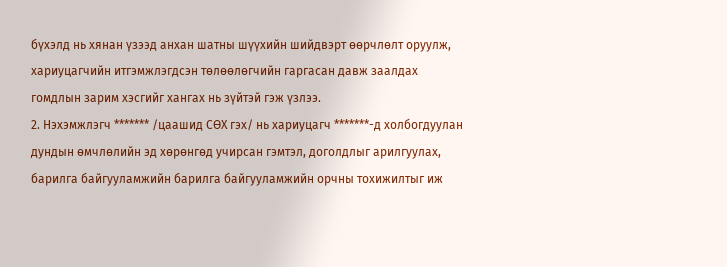бүхэлд нь хянан үзээд анхан шатны шүүхийн шийдвэрт өөрчлөлт оруулж, хариуцагчийн итгэмжлэгдсэн төлөөлөгчийн гаргасан давж заалдах гомдлын зарим хэсгийг хангах нь зүйтэй гэж үзлээ.
2. Нэхэмжлэгч ******* /цаашид СӨХ гэх/ нь хариуцагч *******-д холбогдуулан дундын өмчлөлийн эд хөрөнгөд учирсан гэмтэл, доголдлыг арилгуулах, барилга байгууламжийн барилга байгууламжийн орчны тохижилтыг иж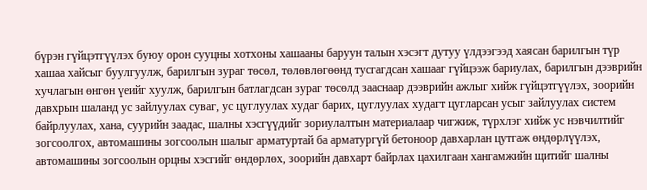бүрэн гүйцэтгүүлэх буюу орон сууцны хотхоны хашааны баруун талын хэсэгт дутуу үлдээгээд хаясан барилгын түр хашаа хайсыг буулгуулж, барилгын зураг төсөл, төлөвлөгөөнд тусгагдсан хашааг гүйцээж бариулах, барилгын дээврийн хучлагын өнгөн үеийг хуулж, барилгын батлагдсан зураг төсөлд зааснаар дээврийн ажлыг хийж гүйцэтгүүлэх, зоорийн давхрын шаланд ус зайлуулах суваг, ус цуглуулах худаг барих, цуглуулах худагт цугларсан усыг зайлуулах систем байрлуулах, хана, суурийн заадас, шалны хэсгүүдийг зориулалтын материалаар чигжиж, түрхлэг хийж ус нэвчилтийг зогсоолгох, автомашины зогсоолын шалыг арматуртай ба арматургүй бетоноор давхарлан цутгаж өндөрлүүлэх, автомашины зогсоолын орцны хэсгийг өндөрлөх, зоорийн давхарт байрлах цахилгаан хангамжийн щитийг шалны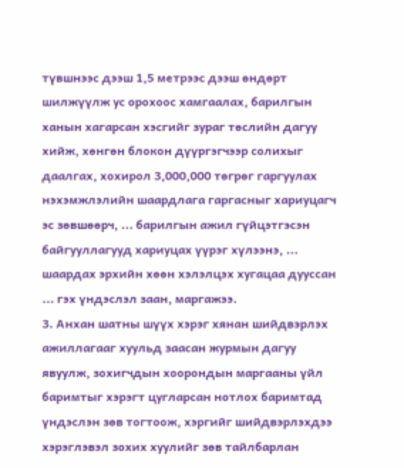түвшнээс дээш 1,5 метрээс дээш өндөрт шилжүүлж ус орохоос хамгаалах, барилгын ханын хагарсан хэсгийг зураг төслийн дагуу хийж, хөнгөн блокон дүүргэгчээр солихыг даалгах, хохирол 3,000,000 төгрөг гаргуулах нэхэмжлэлийн шаардлага гаргасныг хариуцагч эс зөвшөөрч, ... барилгын ажил гүйцэтгэсэн байгууллагууд хариуцах үүрэг хүлээнэ, ... шаардах эрхийн хөөн хэлэлцэх хугацаа дууссан ... гэх үндэслэл заан, маргажээ.
3. Анхан шатны шүүх хэрэг хянан шийдвэрлэх ажиллагааг хуульд заасан журмын дагуу явуулж, зохигчдын хоорондын маргааны үйл баримтыг хэрэгт цугларсан нотлох баримтад үндэслэн зөв тогтоож, хэргийг шийдвэрлэхдээ хэрэглэвэл зохих хуулийг зөв тайлбарлан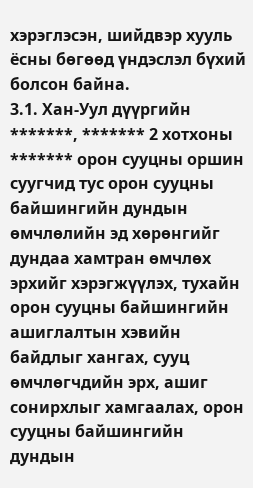хэрэглэсэн, шийдвэр хууль ёсны бөгөөд үндэслэл бүхий болсон байна.
3.1. Хан-Уул дүүргийн *******, ******* 2 хотхоны ******* орон сууцны оршин суугчид тус орон сууцны байшингийн дундын өмчлөлийн эд хөрөнгийг дундаа хамтран өмчлөх эрхийг хэрэгжүүлэх, тухайн орон сууцны байшингийн ашиглалтын хэвийн байдлыг хангах, сууц өмчлөгчдийн эрх, ашиг сонирхлыг хамгаалах, орон сууцны байшингийн дундын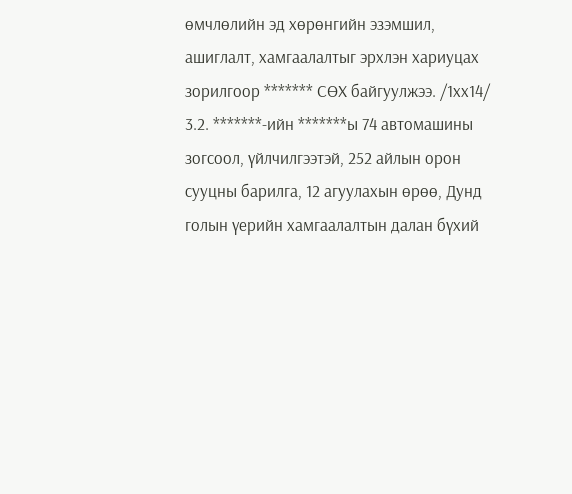өмчлөлийн эд хөрөнгийн эзэмшил, ашиглалт, хамгаалалтыг эрхлэн хариуцах зорилгоор ******* СӨХ байгуулжээ. /1хх14/
3.2. *******-ийн *******ы 74 автомашины зогсоол, үйлчилгээтэй, 252 айлын орон сууцны барилга, 12 агуулахын өрөө, Дунд голын үерийн хамгаалалтын далан бүхий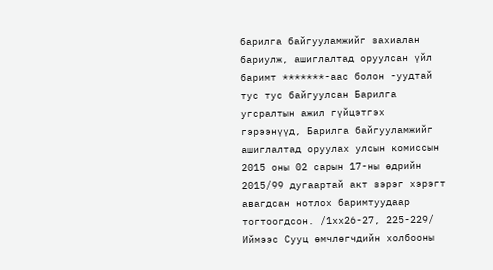барилга байгууламжийг захиалан бариулж, ашиглалтад оруулсан үйл баримт *******-аас болон -уудтай тус тус байгуулсан Барилга угсралтын ажил гүйцэтгэх гэрээнүүд, Барилга байгууламжийг ашиглалтад оруулах улсын комиссын 2015 оны 02 сарын 17-ны өдрийн 2015/99 дугаартай акт зэрэг хэрэгт авагдсан нотлох баримтуудаар тогтоогдсон. /1хх26-27, 225-229/
Иймээс Сууц өмчлөгчдийн холбооны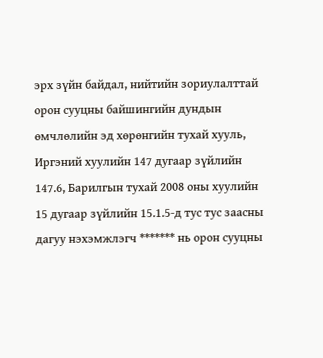эрх зүйн байдал, нийтийн зориулалттай орон сууцны байшингийн дундын өмчлөлийн эд хөрөнгийн тухай хууль, Иргэний хуулийн 147 дугаар зүйлийн 147.6, Барилгын тухай 2008 оны хуулийн 15 дугаар зүйлийн 15.1.5-д тус тус заасны дагуу нэхэмжлэгч ******* нь орон сууцны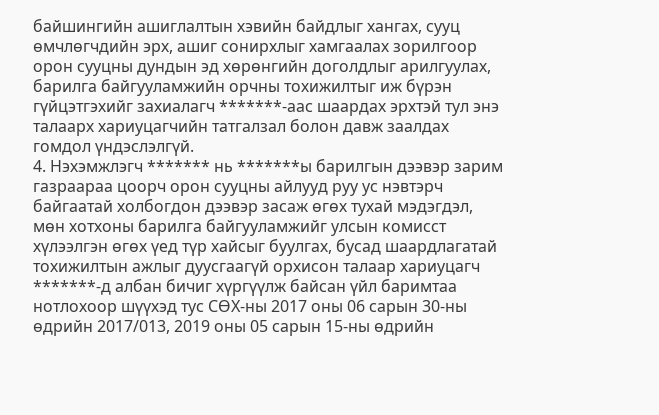байшингийн ашиглалтын хэвийн байдлыг хангах, сууц өмчлөгчдийн эрх, ашиг сонирхлыг хамгаалах зорилгоор орон сууцны дундын эд хөрөнгийн доголдлыг арилгуулах, барилга байгууламжийн орчны тохижилтыг иж бүрэн гүйцэтгэхийг захиалагч *******-аас шаардах эрхтэй тул энэ талаарх хариуцагчийн татгалзал болон давж заалдах гомдол үндэслэлгүй.
4. Нэхэмжлэгч ******* нь *******ы барилгын дээвэр зарим газраараа цоорч орон сууцны айлууд руу ус нэвтэрч байгаатай холбогдон дээвэр засаж өгөх тухай мэдэгдэл, мөн хотхоны барилга байгууламжийг улсын комисст хүлээлгэн өгөх үед түр хайсыг буулгах, бусад шаардлагатай тохижилтын ажлыг дуусгаагүй орхисон талаар хариуцагч *******-д албан бичиг хүргүүлж байсан үйл баримтаа нотлохоор шүүхэд тус СӨХ-ны 2017 оны 06 сарын 30-ны өдрийн 2017/013, 2019 оны 05 сарын 15-ны өдрийн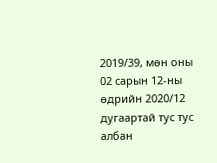2019/39, мөн оны 02 сарын 12-ны өдрийн 2020/12 дугаартай тус тус албан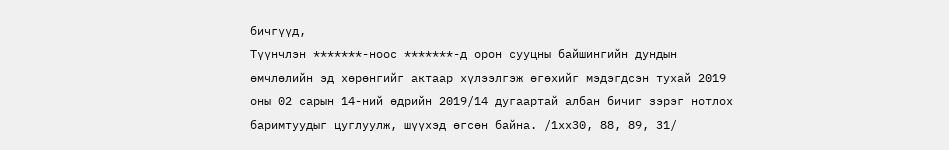бичгүүд,
Түүнчлэн *******-ноос *******-д орон сууцны байшингийн дундын өмчлөлийн эд хөрөнгийг актаар хүлээлгэж өгөхийг мэдэгдсэн тухай 2019 оны 02 сарын 14-ний өдрийн 2019/14 дугаартай албан бичиг зэрэг нотлох баримтуудыг цуглуулж, шүүхэд өгсөн байна. /1хх30, 88, 89, 31/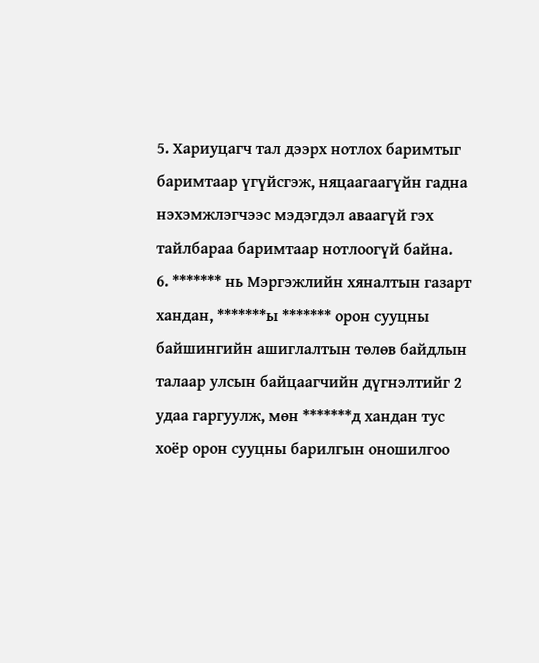5. Хариуцагч тал дээрх нотлох баримтыг баримтаар үгүйсгэж, няцаагаагүйн гадна нэхэмжлэгчээс мэдэгдэл аваагүй гэх тайлбараа баримтаар нотлоогүй байна.
6. ******* нь Мэргэжлийн хяналтын газарт хандан, *******ы ******* орон сууцны байшингийн ашиглалтын төлөв байдлын талаар улсын байцаагчийн дүгнэлтийг 2 удаа гаргуулж, мөн *******д хандан тус хоёр орон сууцны барилгын оношилгоо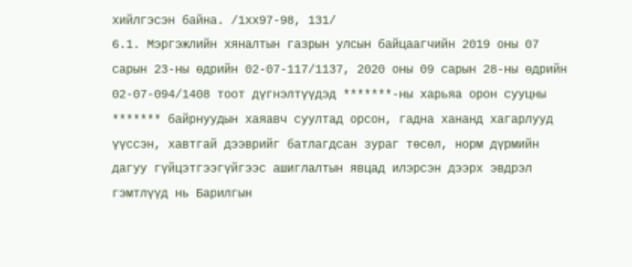хийлгэсэн байна. /1хх97-98, 131/
6.1. Мэргэжлийн хяналтын газрын улсын байцаагчийн 2019 оны 07 сарын 23-ны өдрийн 02-07-117/1137, 2020 оны 09 сарын 28-ны өдрийн 02-07-094/1408 тоот дүгнэлтүүдэд *******-ны харьяа орон сууцны ******* байрнуудын хаяавч суултад орсон, гадна хананд хагарлууд үүссэн, хавтгай дээврийг батлагдсан зураг төсөл, норм дүрмийн дагуу гүйцэтгээгүйгээс ашиглалтын явцад илэрсэн дээрх эвдрэл гэмтлүүд нь Барилгын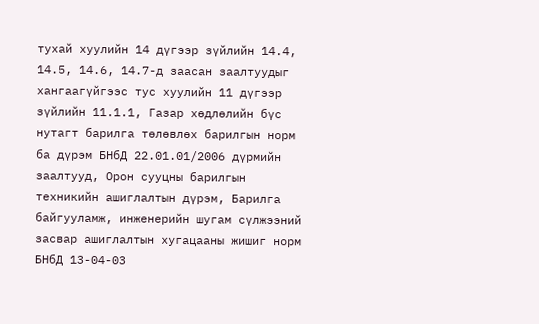тухай хуулийн 14 дүгээр зүйлийн 14.4, 14.5, 14.6, 14.7-д заасан заалтуудыг хангаагүйгээс тус хуулийн 11 дүгээр зүйлийн 11.1.1, Газар хөдлөлийн бүс нутагт барилга төлөвлөх барилгын норм ба дүрэм БНбД 22.01.01/2006 дүрмийн заалтууд, Орон сууцны барилгын техникийн ашиглалтын дүрэм, Барилга байгууламж, инженерийн шугам сүлжээний засвар ашиглалтын хугацааны жишиг норм БНбД 13-04-03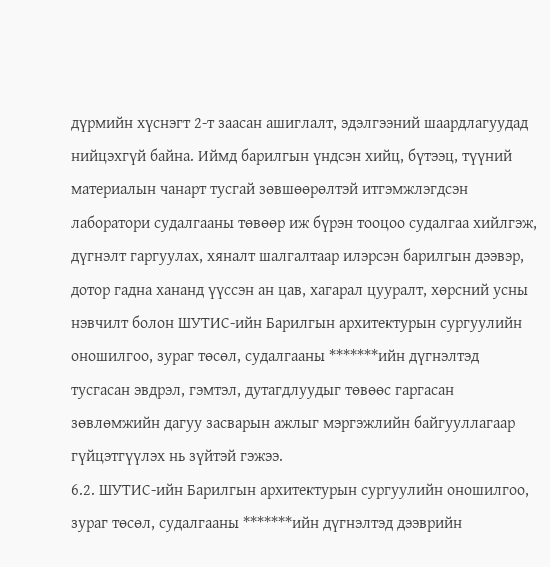дүрмийн хүснэгт 2-т заасан ашиглалт, эдэлгээний шаардлагуудад нийцэхгүй байна. Иймд барилгын үндсэн хийц, бүтээц, түүний материалын чанарт тусгай зөвшөөрөлтэй итгэмжлэгдсэн лаборатори судалгааны төвөөр иж бүрэн тооцоо судалгаа хийлгэж, дүгнэлт гаргуулах, хяналт шалгалтаар илэрсэн барилгын дээвэр, дотор гадна хананд үүссэн ан цав, хагарал цууралт, хөрсний усны нэвчилт болон ШУТИС-ийн Барилгын архитектурын сургуулийн оношилгоо, зураг төсөл, судалгааны *******ийн дүгнэлтэд тусгасан эвдрэл, гэмтэл, дутагдлуудыг төвөөс гаргасан зөвлөмжийн дагуу засварын ажлыг мэргэжлийн байгууллагаар гүйцэтгүүлэх нь зүйтэй гэжээ.
6.2. ШУТИС-ийн Барилгын архитектурын сургуулийн оношилгоо, зураг төсөл, судалгааны *******ийн дүгнэлтэд дээврийн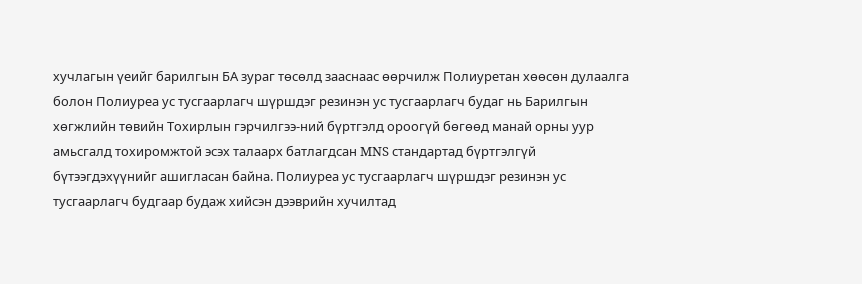хучлагын үеийг барилгын БА зураг төсөлд зааснаас өөрчилж Полиуретан хөөсөн дулаалга болон Полиуреа ус тусгаарлагч шүршдэг резинэн ус тусгаарлагч будаг нь Барилгын хөгжлийн төвийн Тохирлын гэрчилгээ-ний бүртгэлд ороогүй бөгөөд манай орны уур амьсгалд тохиромжтой эсэх талаарх батлагдсан MNS стандартад бүртгэлгүй бүтээгдэхүүнийг ашигласан байна. Полиуреа ус тусгаарлагч шүршдэг резинэн ус тусгаарлагч будгаар будаж хийсэн дээврийн хучилтад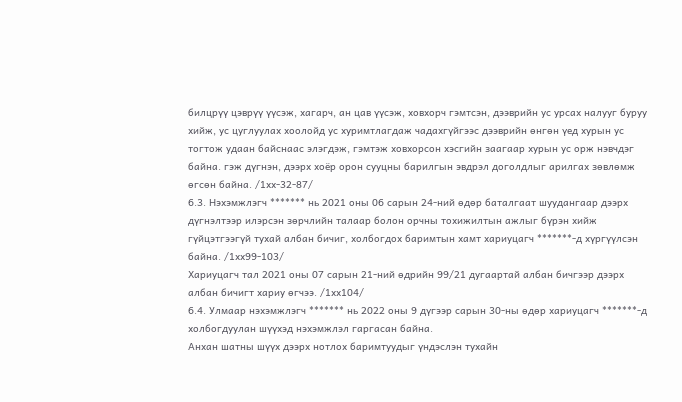билцрүү цэврүү үүсэж, хагарч, ан цав үүсэж, ховхорч гэмтсэн, дээврийн ус урсах налууг буруу хийж, ус цуглуулах хоолойд ус хуримтлагдаж чадахгүйгээс дээврийн өнгөн үед хурын ус тогтож удаан байснаас элэгдэж, гэмтэж ховхорсон хэсгийн заагаар хурын ус орж нэвчдэг байна. гэж дүгнэн, дээрх хоёр орон сууцны барилгын эвдрэл доголдлыг арилгах зөвлөмж өгсөн байна. /1хх-32-87/
6.3. Нэхэмжлэгч ******* нь 2021 оны 06 сарын 24-ний өдөр баталгаат шуудангаар дээрх дүгнэлтээр илэрсэн зөрчлийн талаар болон орчны тохижилтын ажлыг бүрэн хийж гүйцэтгээгүй тухай албан бичиг, холбогдох баримтын хамт хариуцагч *******-д хүргүүлсэн байна. /1хх99-103/
Хариуцагч тал 2021 оны 07 сарын 21-ний өдрийн 99/21 дугаартай албан бичгээр дээрх албан бичигт хариу өгчээ. /1хх104/
6.4. Улмаар нэхэмжлэгч ******* нь 2022 оны 9 дүгээр сарын 30-ны өдөр хариуцагч *******-д холбогдуулан шүүхэд нэхэмжлэл гаргасан байна.
Анхан шатны шүүх дээрх нотлох баримтуудыг үндэслэн тухайн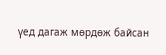үед дагаж мөрдөж байсан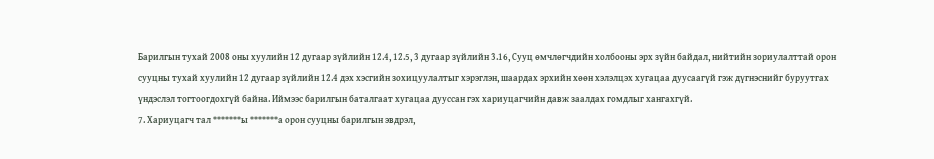Барилгын тухай 2008 оны хуулийн 12 дугаар зүйлийн 12.4, 12.5, 3 дугаар зүйлийн 3.16, Сууц өмчлөгчдийн холбооны эрх зүйн байдал, нийтийн зориулалттай орон сууцны тухай хуулийн 12 дугаар зүйлийн 12.4 дэх хэсгийн зохицуулалтыг хэрэглэн, шаардах эрхийн хөөн хэлэлцэх хугацаа дуусаагүй гэж дүгнэснийг буруутгах үндэслэл тогтоогдохгүй байна. Иймээс барилгын баталгаат хугацаа дууссан гэх хариуцагчийн давж заалдах гомдлыг хангахгүй.
7. Хариуцагч тал *******ы *******а орон сууцны барилгын эвдрэл,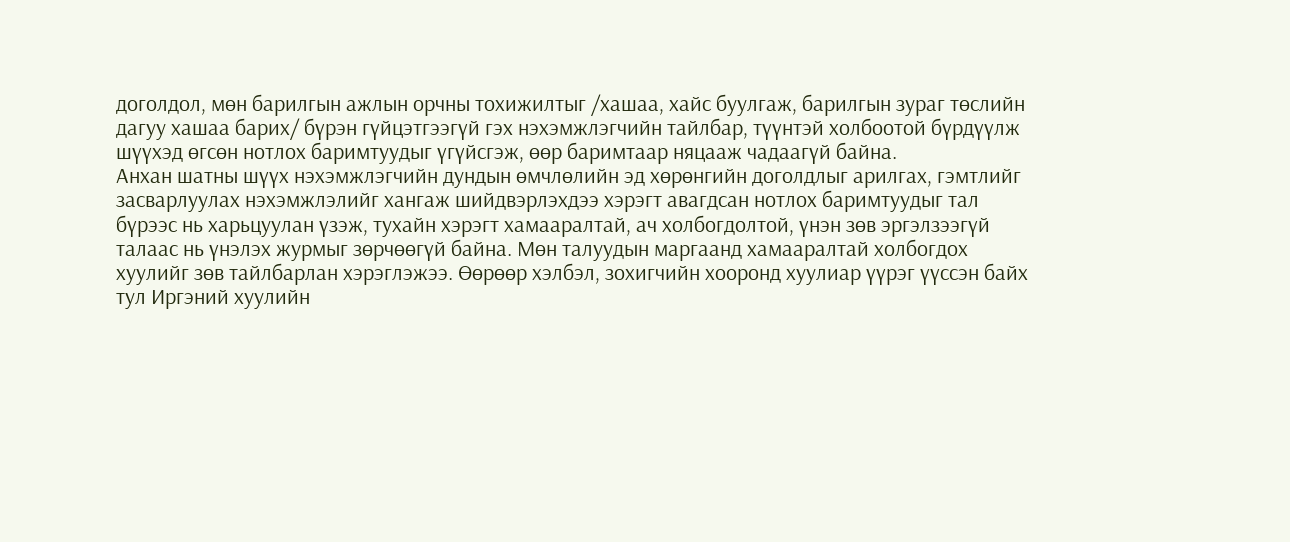доголдол, мөн барилгын ажлын орчны тохижилтыг /хашаа, хайс буулгаж, барилгын зураг төслийн дагуу хашаа барих/ бүрэн гүйцэтгээгүй гэх нэхэмжлэгчийн тайлбар, түүнтэй холбоотой бүрдүүлж шүүхэд өгсөн нотлох баримтуудыг үгүйсгэж, өөр баримтаар няцааж чадаагүй байна.
Анхан шатны шүүх нэхэмжлэгчийн дундын өмчлөлийн эд хөрөнгийн доголдлыг арилгах, гэмтлийг засварлуулах нэхэмжлэлийг хангаж шийдвэрлэхдээ хэрэгт авагдсан нотлох баримтуудыг тал бүрээс нь харьцуулан үзэж, тухайн хэрэгт хамааралтай, ач холбогдолтой, үнэн зөв эргэлзээгүй талаас нь үнэлэх журмыг зөрчөөгүй байна. Мөн талуудын маргаанд хамааралтай холбогдох хуулийг зөв тайлбарлан хэрэглэжээ. Өөрөөр хэлбэл, зохигчийн хооронд хуулиар үүрэг үүссэн байх тул Иргэний хуулийн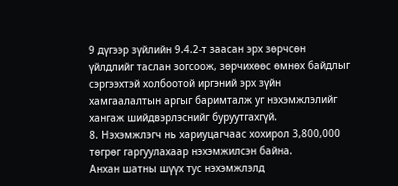9 дүгээр зүйлийн 9.4.2-т заасан эрх зөрчсөн үйлдлийг таслан зогсоож, зөрчихөөс өмнөх байдлыг сэргээхтэй холбоотой иргэний эрх зүйн хамгаалалтын аргыг баримталж уг нэхэмжлэлийг хангаж шийдвэрлэснийг буруутгахгүй.
8. Нэхэмжлэгч нь хариуцагчаас хохирол 3,800,000 төгрөг гаргуулахаар нэхэмжилсэн байна.
Анхан шатны шүүх тус нэхэмжлэлд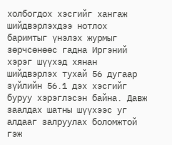холбогдох хэсгийг хангаж шийдвэрлэхдээ нотлох баримтыг үнэлэх журмыг зөрчсөнөөс гадна Иргэний хэрэг шүүхэд хянан шийдвэрлэх тухай 56 дугаар зүйлийн 56.1 дэх хэсгийг буруу хэрэглэсэн байна. Давж заалдах шатны шүүхээс уг алдааг залруулах боломжтой гэж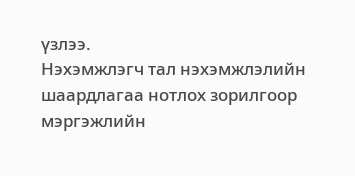үзлээ.
Нэхэмжлэгч тал нэхэмжлэлийн шаардлагаа нотлох зорилгоор мэргэжлийн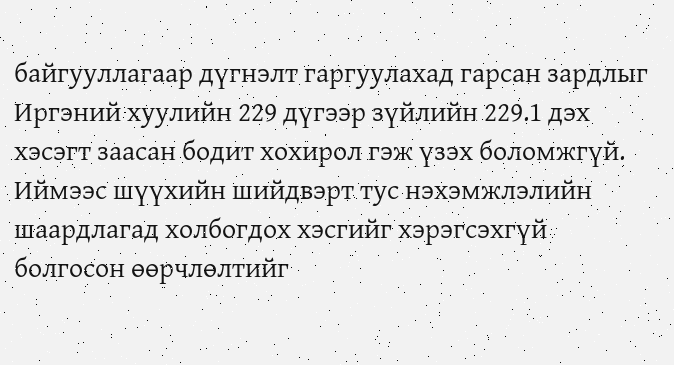байгууллагаар дүгнэлт гаргуулахад гарсан зардлыг Иргэний хуулийн 229 дүгээр зүйлийн 229.1 дэх хэсэгт заасан бодит хохирол гэж үзэх боломжгүй. Иймээс шүүхийн шийдвэрт тус нэхэмжлэлийн шаардлагад холбогдох хэсгийг хэрэгсэхгүй болгосон өөрчлөлтийг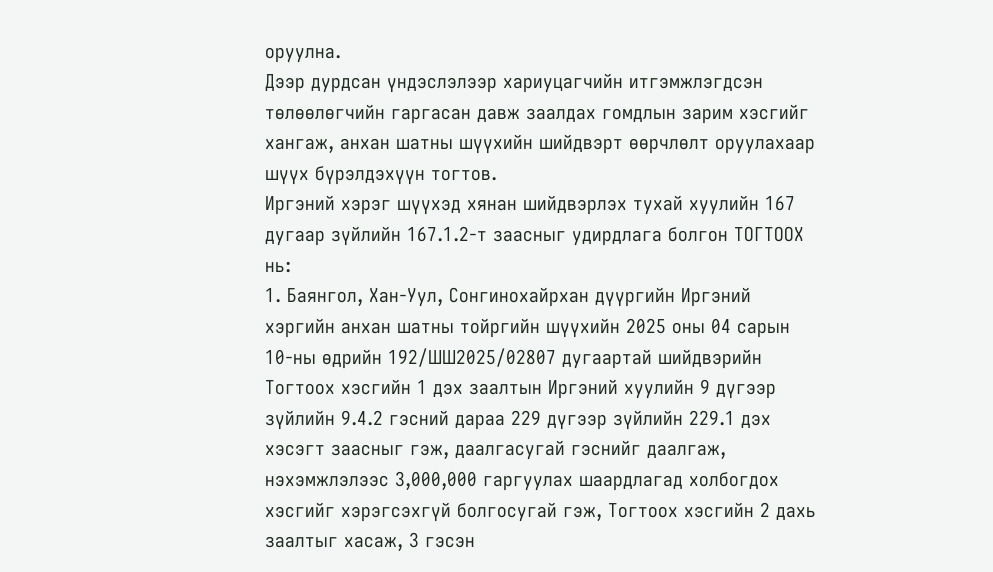оруулна.
Дээр дурдсан үндэслэлээр хариуцагчийн итгэмжлэгдсэн төлөөлөгчийн гаргасан давж заалдах гомдлын зарим хэсгийг хангаж, анхан шатны шүүхийн шийдвэрт өөрчлөлт оруулахаар шүүх бүрэлдэхүүн тогтов.
Иргэний хэрэг шүүхэд хянан шийдвэрлэх тухай хуулийн 167 дугаар зүйлийн 167.1.2-т заасныг удирдлага болгон ТОГТООХ нь:
1. Баянгол, Хан-Уул, Сонгинохайрхан дүүргийн Иргэний хэргийн анхан шатны тойргийн шүүхийн 2025 оны 04 сарын 10-ны өдрийн 192/ШШ2025/02807 дугаартай шийдвэрийн
Тогтоох хэсгийн 1 дэх заалтын Иргэний хуулийн 9 дүгээр зүйлийн 9.4.2 гэсний дараа 229 дүгээр зүйлийн 229.1 дэх хэсэгт заасныг гэж, даалгасугай гэснийг даалгаж, нэхэмжлэлээс 3,000,000 гаргуулах шаардлагад холбогдох хэсгийг хэрэгсэхгүй болгосугай гэж, Тогтоох хэсгийн 2 дахь заалтыг хасаж, 3 гэсэн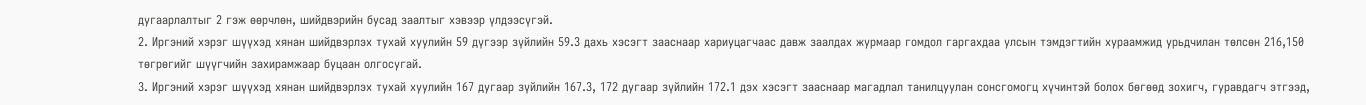дугаарлалтыг 2 гэж өөрчлөн, шийдвэрийн бусад заалтыг хэвээр үлдээсүгэй.
2. Иргэний хэрэг шүүхэд хянан шийдвэрлэх тухай хуулийн 59 дүгээр зүйлийн 59.3 дахь хэсэгт зааснаар хариуцагчаас давж заалдах журмаар гомдол гаргахдаа улсын тэмдэгтийн хураамжид урьдчилан төлсөн 216,150 төгрөгийг шүүгчийн захирамжаар буцаан олгосугай.
3. Иргэний хэрэг шүүхэд хянан шийдвэрлэх тухай хуулийн 167 дугаар зүйлийн 167.3, 172 дугаар зүйлийн 172.1 дэх хэсэгт зааснаар магадлал танилцуулан сонсгомогц хүчинтэй болох бөгөөд зохигч, гуравдагч этгээд,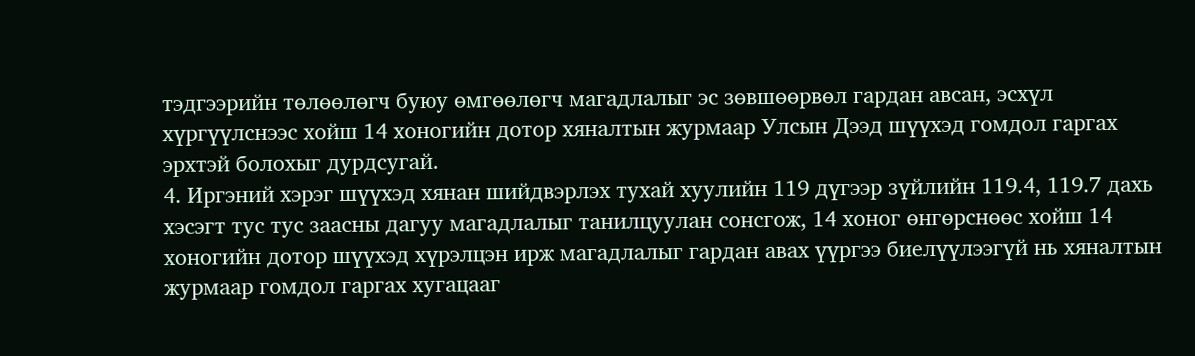тэдгээрийн төлөөлөгч буюу өмгөөлөгч магадлалыг эс зөвшөөрвөл гардан авсан, эсхүл хүргүүлснээс хойш 14 хоногийн дотор хяналтын журмаар Улсын Дээд шүүхэд гомдол гаргах эрхтэй болохыг дурдсугай.
4. Иргэний хэрэг шүүхэд хянан шийдвэрлэх тухай хуулийн 119 дүгээр зүйлийн 119.4, 119.7 дахь хэсэгт тус тус заасны дагуу магадлалыг танилцуулан сонсгож, 14 хоног өнгөрснөөс хойш 14 хоногийн дотор шүүхэд хүрэлцэн ирж магадлалыг гардан авах үүргээ биелүүлээгүй нь хяналтын журмаар гомдол гаргах хугацааг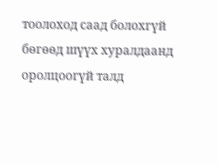тоолоход саад болохгүй бөгөөд шүүх хуралдаанд оролцоогүй талд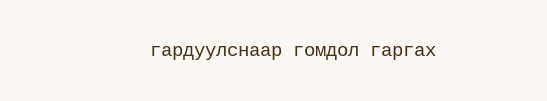гардуулснаар гомдол гаргах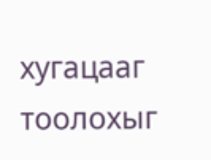хугацааг тоолохыг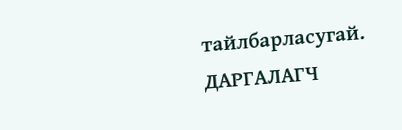тайлбарласугай.
ДАРГАЛАГЧ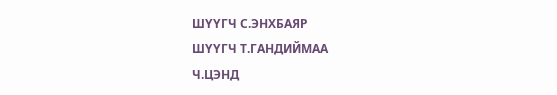ШҮҮГЧ С.ЭНХБАЯР
ШҮҮГЧ Т.ГАНДИЙМАА
Ч.ЦЭНД